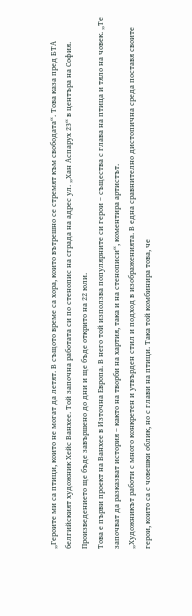„Героите ми са птици, които не могат да летят. В същото време са хора, които вътрешно се стремят към свободата“. Това каза пред БТА белгийският художник Хейс Ванхее. Той започна работата си по стенопис на сграда на адрес ул. „Хан Аспарух 23“ в центъра на София. Произведението ще бъде завършено до дни и ще бъде открито на 22 юли.
Това е първи проект на Ванхее в Източна Европа. В него той използва популярните си герои – същества с глава на птица и тяло на човек. „Те започват да разказват история – както на творби на хартия, така и на стенописи“, коментира артистът.
„Художникът работи с много конкретен и утвърден стил и подход в изображенията. В една сравнително дистопична среда поставя своите герои, които са с човешки облик, но с глави на птици. Така той комбинира това, че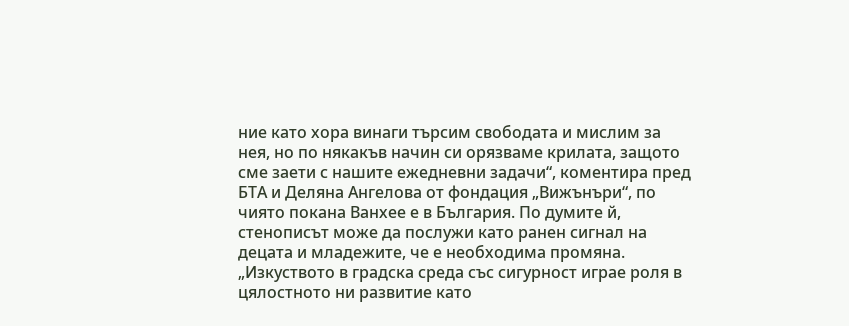ние като хора винаги търсим свободата и мислим за нея, но по някакъв начин си орязваме крилата, защото сме заети с нашите ежедневни задачи“, коментира пред БТА и Деляна Ангелова от фондация „Вижънъри“, по чиято покана Ванхее е в България. По думите й, стенописът може да послужи като ранен сигнал на децата и младежите, че е необходима промяна. „Изкуството в градска среда със сигурност играе роля в цялостното ни развитие като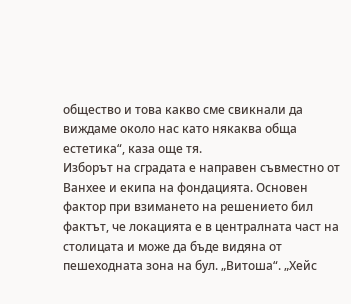общество и това какво сме свикнали да виждаме около нас като някаква обща естетика“, каза още тя.
Изборът на сградата е направен съвместно от Ванхее и екипа на фондацията. Основен фактор при взимането на решението бил фактът, че локацията е в централната част на столицата и може да бъде видяна от пешеходната зона на бул. „Витоша“. „Хейс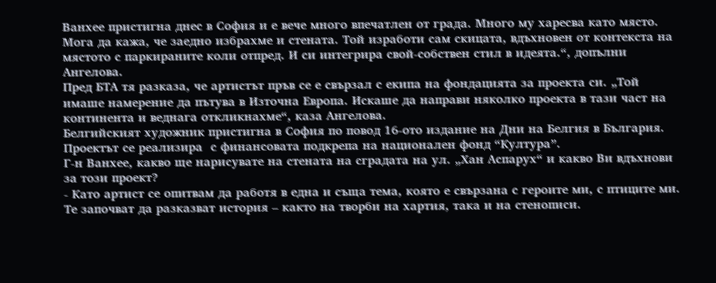Ванхее пристигна днес в София и е вече много впечатлен от града. Много му харесва като място. Мога да кажа, че заедно избрахме и стената. Той изработи сам скицата, вдъхновен от контекста на мястото с паркираните коли отпред. И си интегрира свой-собствен стил в идеята.“, допълни Ангелова.
Пред БТА тя разказа, че артистът пръв се е свързал с екипа на фондацията за проекта си. „Той имаше намерение да пътува в Източна Европа. Искаше да направи няколко проекта в тази част на континента и веднага откликнахме“, каза Ангелова.
Белгийският художник пристигна в София по повод 16-ото издание на Дни на Белгия в България. Проектът се реализира  с финансовата подкрепа на национален фонд “Култура”.
Г-н Ванхее, какво ще нарисувате на стената на сградата на ул. „Хан Аспарух“ и какво Ви вдъхнови за този проект?
- Като артист се опитвам да работя в една и съща тема, която е свързана с героите ми, с птиците ми. Те започват да разказват история – както на творби на хартия, така и на стенописи.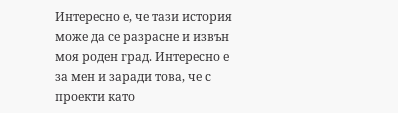Интересно е, че тази история може да се разрасне и извън моя роден град. Интересно е за мен и заради това, че с проекти като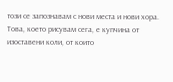този се запознавам с нови места и нови хора.
Това, което рисувам сега, е купчина от изоставени коли, от които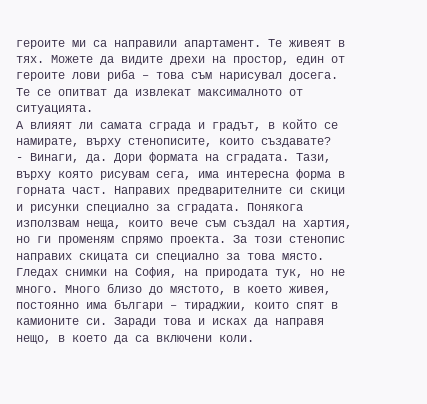героите ми са направили апартамент. Те живеят в тях. Можете да видите дрехи на простор, един от героите лови риба – това съм нарисувал досега. Те се опитват да извлекат максималното от ситуацията.
А влияят ли самата сграда и градът, в който се намирате, върху стенописите, които създавате?
- Винаги, да. Дори формата на сградата. Тази, върху която рисувам сега, има интересна форма в горната част. Направих предварителните си скици и рисунки специално за сградата. Понякога използвам неща, които вече съм създал на хартия, но ги променям спрямо проекта. За този стенопис направих скицата си специално за това място.
Гледах снимки на София, на природата тук, но не много. Много близо до мястото, в което живея, постоянно има българи – тираджии, които спят в камионите си. Заради това и исках да направя нещо, в което да са включени коли.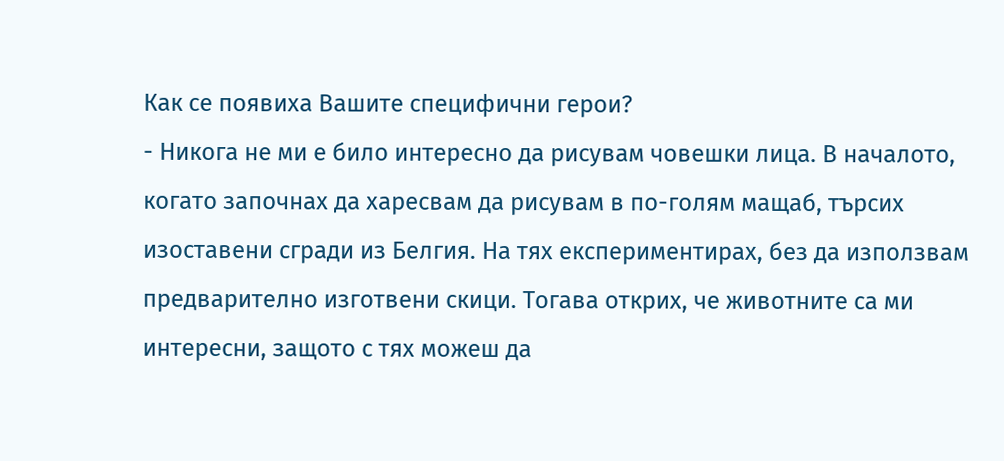Как се появиха Вашите специфични герои?
- Никога не ми е било интересно да рисувам човешки лица. В началото, когато започнах да харесвам да рисувам в по-голям мащаб, търсих изоставени сгради из Белгия. На тях експериментирах, без да използвам предварително изготвени скици. Тогава открих, че животните са ми интересни, защото с тях можеш да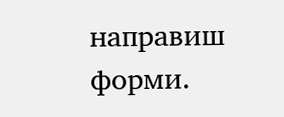направиш форми.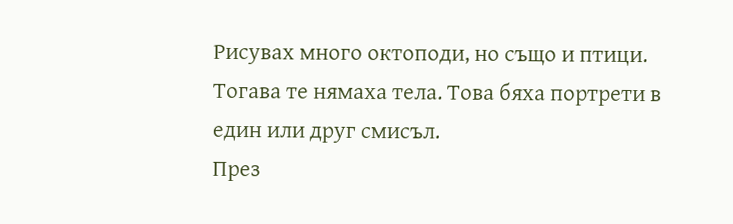Рисувах много октоподи, но също и птици. Тогава те нямаха тела. Това бяха портрети в един или друг смисъл.
През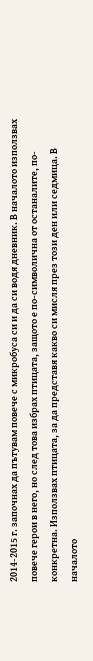2014-2015 г. започнах да пътувам повече с микробуса си и да си водя дневник. В началото използвах повече герои в него, но след това избрах птицата, защото е по-символична от останалите, по-конкретна. Използвах птицата, за да представя какво си мисля през този ден или седмица. В началото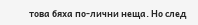това бяха по-лични неща. Но след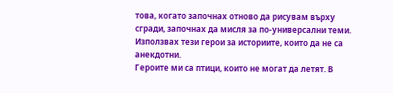това, когато започнах отново да рисувам върху сгради, започнах да мисля за по-универсални теми. Използвах тези герои за историите, които да не са анекдотни.
Героите ми са птици, които не могат да летят. В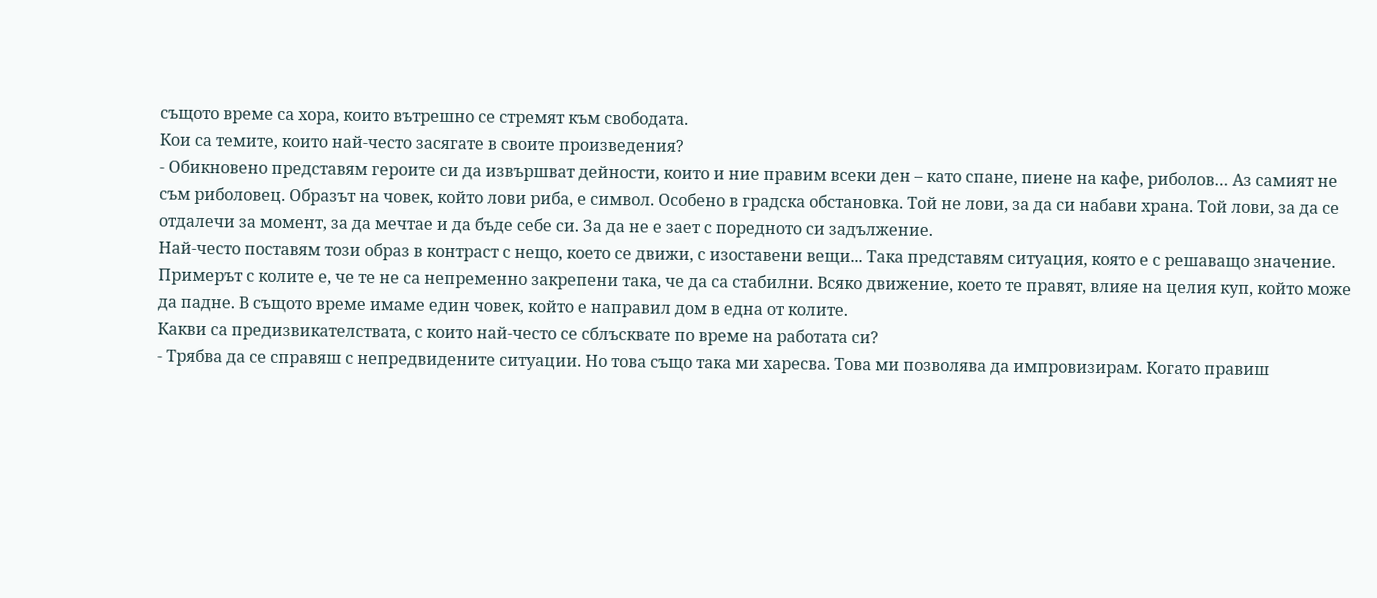същото време са хора, които вътрешно се стремят към свободата.
Кои са темите, които най-често засягате в своите произведения?
- Обикновено представям героите си да извършват дейности, които и ние правим всеки ден – като спане, пиене на кафе, риболов… Аз самият не съм риболовец. Образът на човек, който лови риба, е символ. Особено в градска обстановка. Той не лови, за да си набави храна. Той лови, за да се отдалечи за момент, за да мечтае и да бъде себе си. За да не е зает с поредното си задължение.
Най-често поставям този образ в контраст с нещо, което се движи, с изоставени вещи... Така представям ситуация, която е с решаващо значение.
Примерът с колите е, че те не са непременно закрепени така, че да са стабилни. Всяко движение, което те правят, влияе на целия куп, който може да падне. В същото време имаме един човек, който е направил дом в една от колите.
Какви са предизвикателствата, с които най-често се сблъсквате по време на работата си?
- Трябва да се справяш с непредвидените ситуации. Но това също така ми харесва. Това ми позволява да импровизирам. Когато правиш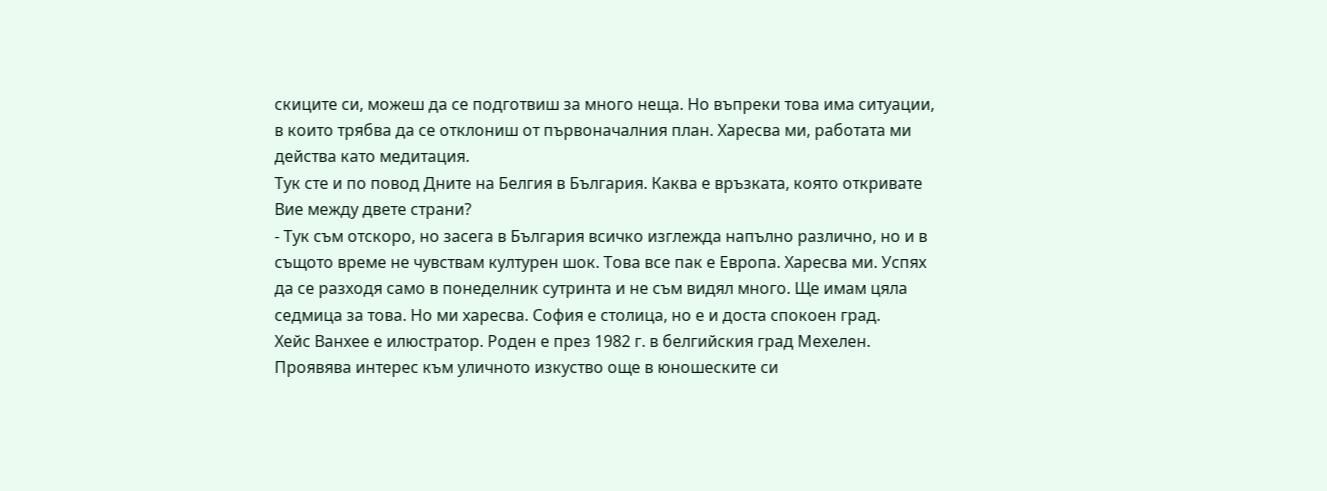скиците си, можеш да се подготвиш за много неща. Но въпреки това има ситуации, в които трябва да се отклониш от първоначалния план. Харесва ми, работата ми действа като медитация.
Тук сте и по повод Дните на Белгия в България. Каква е връзката, която откривате Вие между двете страни?
- Тук съм отскоро, но засега в България всичко изглежда напълно различно, но и в същото време не чувствам културен шок. Това все пак е Европа. Харесва ми. Успях да се разходя само в понеделник сутринта и не съм видял много. Ще имам цяла седмица за това. Но ми харесва. София е столица, но е и доста спокоен град.
Хейс Ванхее е илюстратор. Роден е през 1982 г. в белгийския град Мехелен. Проявява интерес към уличното изкуство още в юношеските си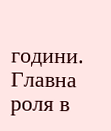години. Главна роля в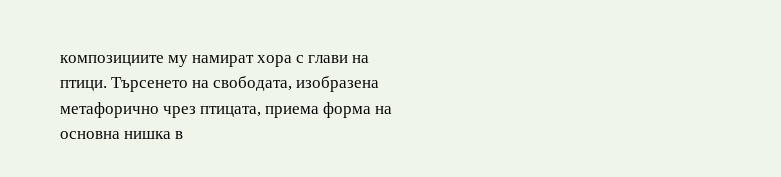композициите му намират хора с глави на птици. Търсенето на свободата, изобразена метафорично чрез птицата, приема форма на основна нишка в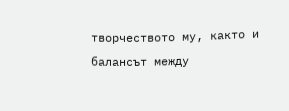творчеството му, както и балансът между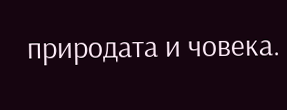природата и човека.